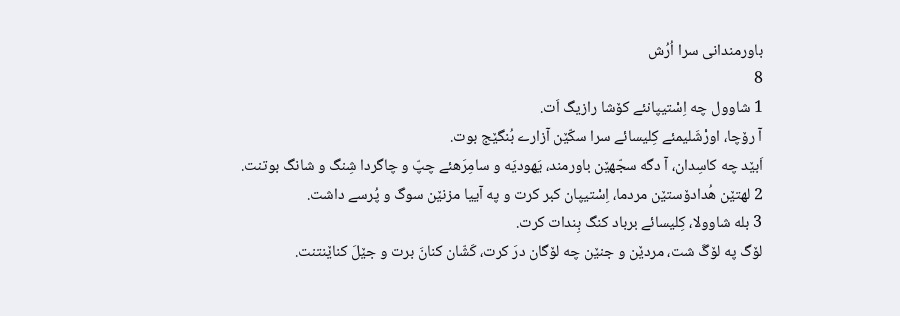باورمندانی سرا اُرُش
8
1 شاوول چه اِسْتیپانئے کۆشا رازیگ اَت.
آ رۆچا، اورْشَلیمئے کِلیسائے سرا سکّێن آزارے بُنگێج بوت.
اَبێد چه کاسِدان، آ دگه سجّهێن باورمند، یَهودیَه و سامِرَهئے چپّ و چاگردا شِنگ و شانگ بوتنت.
2 لهتێن هُدادۆستێن مردما، اِسْتیپان کبر کرت و په آییا مزنێن سوگ و پُرسے داشت.
3 بله شاوولا، کِلیسائے برباد کنگ بِندات کرت.
لۆگ په لۆگَ شت، مردێن و جنێن چه لۆگان درَ کرت، کَشّان کنانَ برت و جێلَ کناێنتنت.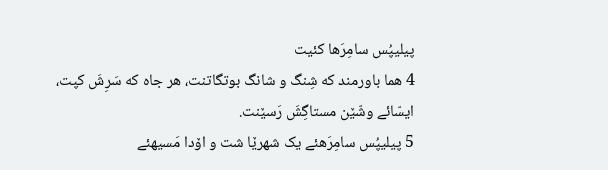پیلیپُس سامِرَها کئیت
4 هما باورمند که شِنگ و شانگ بوتگاتنت، هر جاه که سَرِشَ کپت، ایسّائے وشّێن مستاگِشَ رَسێنت.
5 پیلیپُس سامِرَهئے یک شهرێا شت و اۆدا مَسیهئے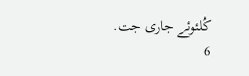کُلئوئے جاری جت.
6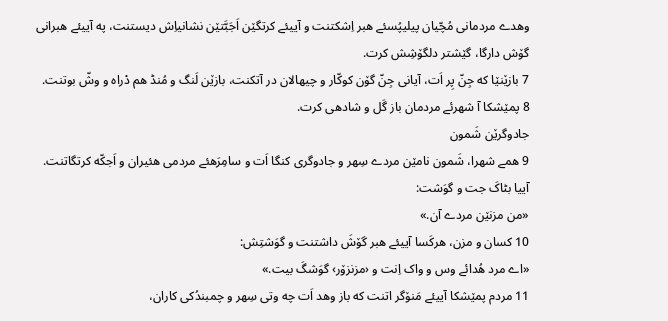وهدے مردمانی مُچّیان پیلیپُسئے هبر اِشکتنت و آییئے کرتگێن اَجَبَّتێن نشانیاِش دیستنت، په آییئے هبرانی گۆش دارگا، گێشتر دلگۆشِش کرت.
7 بازێنێا که جِنّ پِر اَت، آیانی جِنّ گۆن کوکّار و چیهالان در آتکنت، بازێن لَنگ و مُنڈ هم دْراه و وشّ بوتنت.
8 پمێشکا آ شهرئے مردمان باز گَل و شادهی کرت.
جادوگرێن شَمون
9 همے شهرا، شَمون نامێن مردے سِهر و جادوگری کنگا اَت و سامِرَهئے مردمی هئیران و اَجکّه کرتگاتنت.
آییا بٹاکَ جت و گوَشت:
«من مزنێن مردے آن.»
10 کسان و مزن، هرکَسا آییئے هبر گۆشَ داشتنت و گوَشتِش:
«اے مرد هُدائے وس و واک اِنت و ‹مزنزۆر› گوَشگَ بیت.»
11 مردم پمێشکا آییئے مَنۆگر اتنت که باز وهد اَت چه وتی سِهر و چمبندُکی کاران،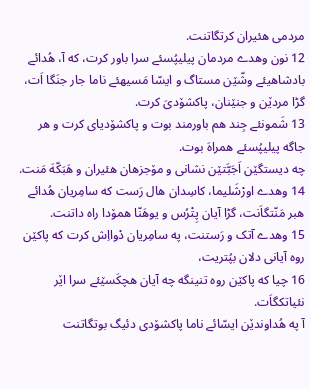مردمی هئیران کرتگاتنت.
12 نون وهدے مردمان پیلیپُسئے سرا باور کرت، که آ، هُدائے بادشاهیئے وشّێن مستاگ و ایسّا مَسیهئے ناما جار جنَگا اَت، گڑا مردێن و جنێنان، پاکشۆدیَ کرت.
13 شَمونئے جِند هم باورمند بوت و پاکشۆدیای کرت و هر جاگه پیلیپُسئے همراهَ بوت.
چه دیستگێن اَجَبَّتێن نشانی و مۆجزهان هئیران و هَبَکّهَ مَنت.
14 وهدے اورْشَلیما، کاسِدان هال رَست که سامِریان هُدائے هبر مَنّتگاَنت، گڑا آیان پِتْرُس و یوهَنّا همۆدا راه داتنت.
15 وهدے آتک و رَستنت، په سامِریان دْوااِش کرت که پاکێن روه آیانی دلان بپُتریت،
16 چیا که پاکێن روه تنینگه چه آیان هچکَسێئے سرا اێر نئیاتکگاَت.
آ په هُداوندێن ایسّائے ناما پاکشۆدی دئیگ بوتگاتنت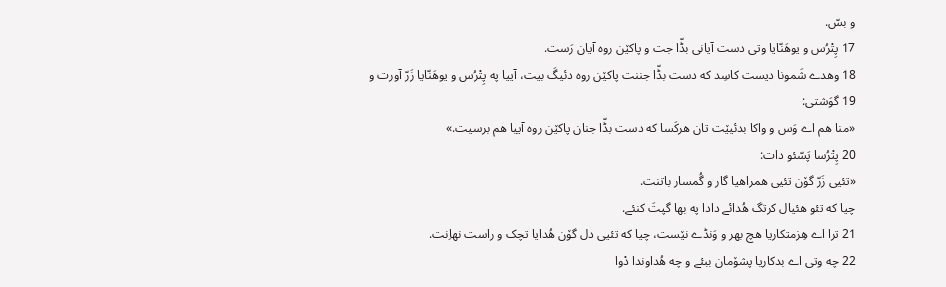و بسّ.
17 پِتْرُس و یوهَنّایا وتی دست آیانی بڈّا جت و پاکێن روه آیان رَست.
18 وهدے شَمونا دیست کاسِد که دست بڈّا جننت پاکێن روه دئیگَ بیت، آییا په پِتْرُس و یوهَنّایا زَرّ آورت و
19 گوَشتی:
«منا هم اے وَس و واکا بدئیێت تان هرکَسا که دست بڈّا جنان پاکێن روه آییا هم برسیت.»
20 پِتْرُسا پَسّئو دات:
«تئیی زَرّ گۆن تئیی همراهیا گار و گُمسار باتنت.
چیا که تئو هئیال کرتگ هُدائے دادا په بها گپتَ کنئے.
21 ترا اے هِزمتکاریا هچ بهر و وَنڈے نێست، چیا که تئیی دل گۆن هُدایا تچک و راست نهاِنت.
22 چه وتی اے بدکاریا پشۆمان ببئے و چه هُداوندا دْوا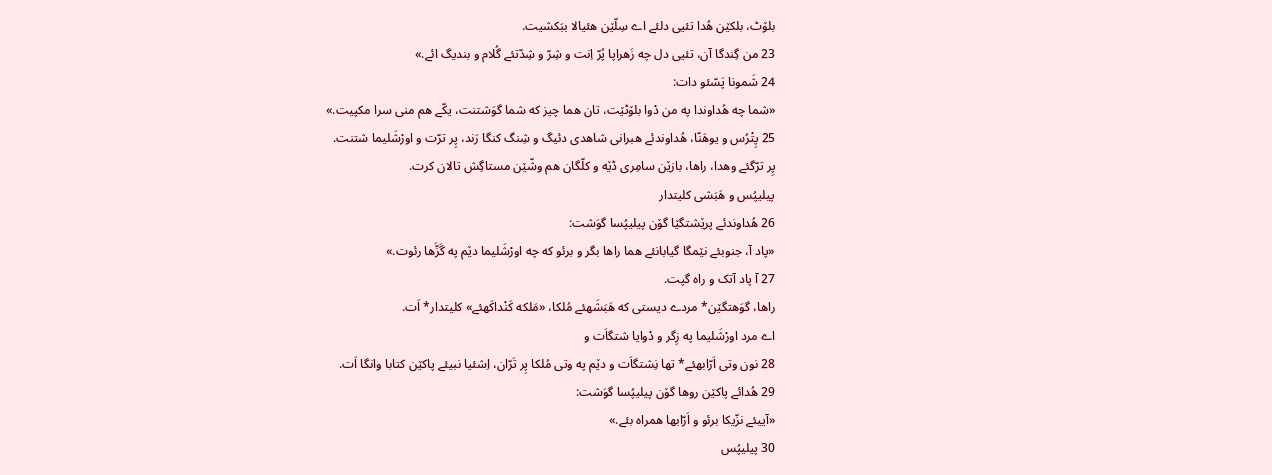بلۆٹ، بلکێن هُدا تئیی دلئے اے سِلّێن هئیالا ببَکشیت.
23 من گِندگا آن، تئیی دل چه زَهراپا پُرّ اِنت و شِرّ و شِدّتئے گُلام و بندیگ ائے.»
24 شَمونا پَسّئو دات:
«شما چه هُداوندا په من دْوا بلۆٹێت، تان هما چیز که شما گوَشتنت، یکّے هم منی سرا مکپیت.»
25 پِتْرُس و یوهَنّا، هُداوندئے هبرانی شاهدی دئیگ و شِنگ کنگا رَند، پِر ترّت و اورْشَلیما شتنت.
پِر ترّگئے وهدا، راها، بازێن سامِری ڈێه و کلّگان هم وشّێن مستاگِش تالان کرت.
پیلیپُس و هَبَشی کلیتدار
26 هُداوندئے پرێشتگێا گۆن پیلیپُسا گوَشت:
«پاد آ، جنوبئے نێمگا گیابانئے هما راها بگر و برئو که چه اورْشَلیما دێم په گَزَّها رئوت.»
27 آ پاد آتک و راه گپت.
راها، گوَهتگێن* مردے دیستی که هَبَشَهئے مُلکا، «مَلکه کَنْداکَهئے» کلیتدار* اَت.
اے مرد اورْشَلیما په زِگر و دْوایا شتگاَت و
28 نون وتی اَرّابهئے* تها نِشتگاَت و دێم په وتی مُلکا پِر تَرّان، اِشئیا نبیئے پاکێن کتابا وانگا اَت.
29 هُدائے پاکێن روها گۆن پیلیپُسا گوَشت:
«آییئے نزّیکا برئو و اَرّابها همراه بئے.»
30 پیلیپُس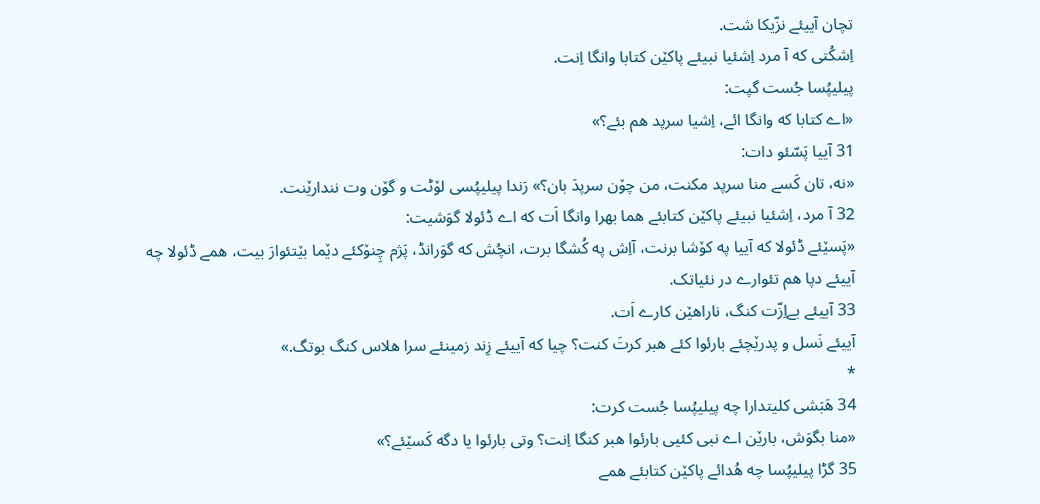تچان آییئے نزّیکا شت.
اِشکُتی که آ مرد اِشئیا نبیئے پاکێن کتابا وانگا اِنت.
پیلیپُسا جُست گپت:
«اے کتابا که وانگا ائے، اِشیا سرپد هم بئے؟»
31 آییا پَسّئو دات:
«نه، تان کَسے منا سرپد مکنت، من چۆن سرپدَ بان؟» رَندا پیلیپُسی لۆٹت و گۆن وت نندارێنت.
32 آ مرد، اِشئیا نبیئے پاکێن کتابئے هما بهرا وانگا اَت که اے ڈئولا گوَشیت:
«پَسێئے ڈئولا که آییا په کۆشا برنت، آاِش په کُشگا برت، انچُش که گوَرانڈ، پَژم چِنۆکئے دێما بێتئوارَ بیت، همے ڈئولا چه آییئے دپا هم تئوارے در نئیاتک.
33 آییئے بےاِزّت کنگ، ناراهێن کارے اَت.
آییئے نَسل و پدرێچئے بارئوا کئے هبر کرتَ کنت؟ چیا که آییئے زِند زمینئے سرا هلاس کنگ بوتگ.»
*
34 هَبَشی کلیتدارا چه پیلیپُسا جُست کرت:
«منا بگوَش، بارێن اے نبی کئیی بارئوا هبر کنگا اِنت؟ وتی بارئوا یا دگه کَسێئے؟»
35 گڑا پیلیپُسا چه هُدائے پاکێن کتابئے همے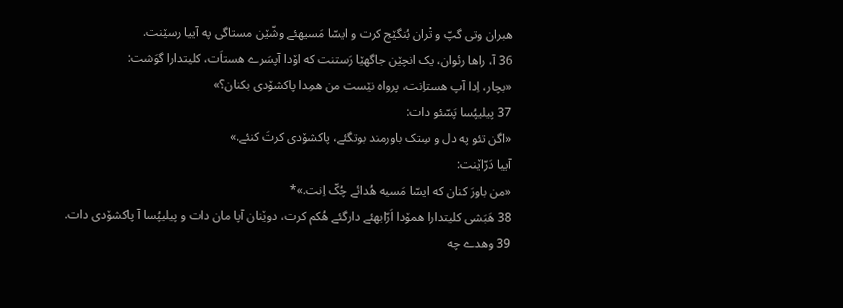هبران وتی گپّ و تْران بُنگێج کرت و ایسّا مَسیهئے وشّێن مستاگی په آییا رسێنت.
36 آ، راها رئوان، یک انچێن جاگهێا رَستنت که اۆدا آپسَرے هستاَت، کلیتدارا گوَشت:
«بچار، اِدا آپ هستاِنت، پرواه نێست من همِدا پاکشۆدی بکنان؟»
37 پیلیپُسا پَسّئو دات:
«اگن تئو په دل و سِتک باورمند بوتگئے، پاکشۆدی کرتَ کنئے.»
آییا دَرّاێنت:
«من باورَ کنان که ایسّا مَسیه هُدائے چُکّ اِنت.»*
38 هَبَشی کلیتدارا همۆدا اَرّابهئے دارگئے هُکم کرت، دوێنان آپا مان دات و پیلیپُسا آ پاکشۆدی دات.
39 وهدے چه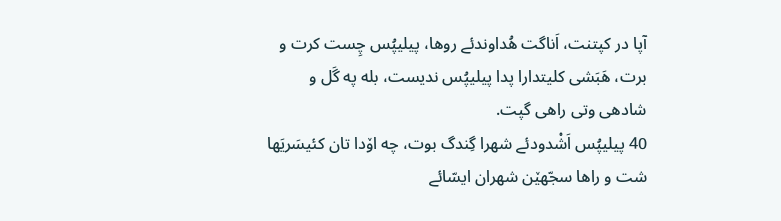آپا در کپتنت، اَناگت هُداوندئے روها، پیلیپُس چِست کرت و برت، هَبَشی کلیتدارا پدا پیلیپُس ندیست، بله په گَل و شادهی وتی راهی گپت.
40 پیلیپُس اَشْدودئے شهرا گِندگ بوت، چه اۆدا تان کئیسَریَها شت و راها سجّهێن شهران ایسّائے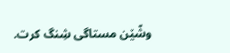وشّێن مستاگی شِنگ کرت.